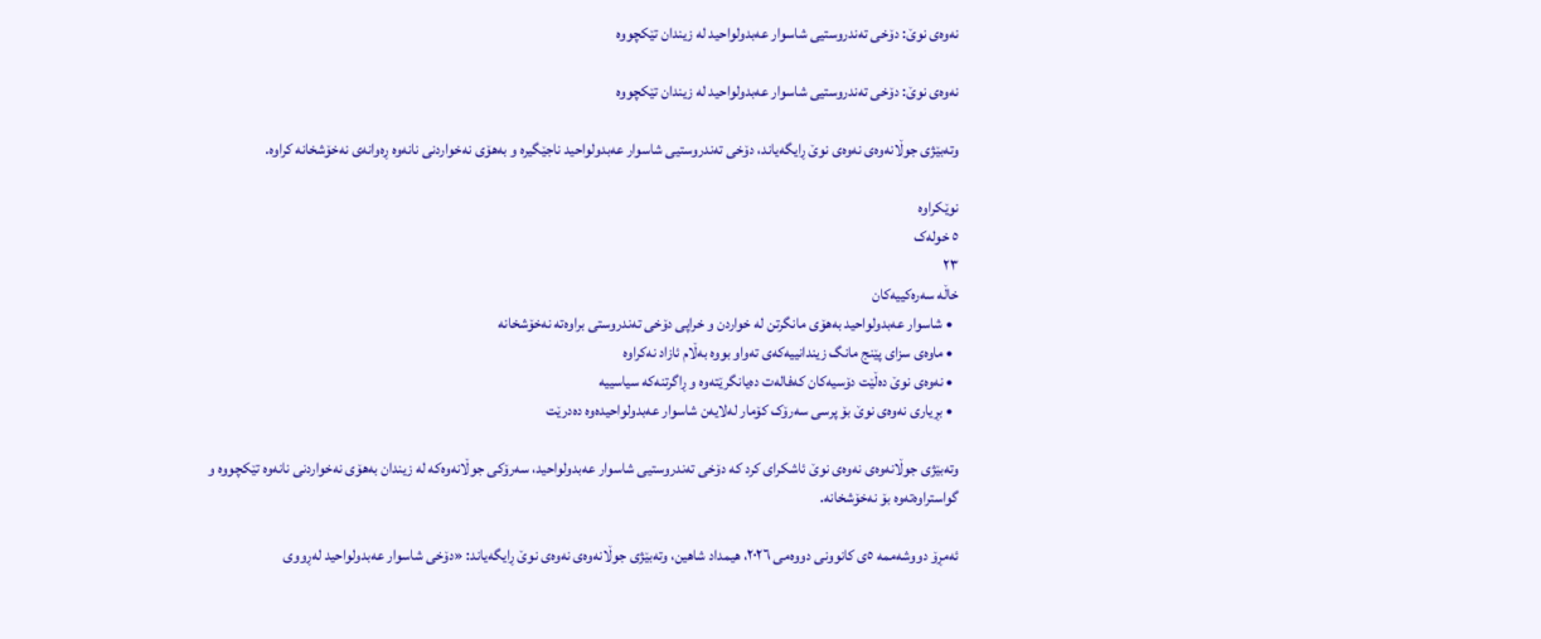نەوەی نوێ: دۆخی تەندروستیی شاسوار عەبدولواحید لە زیندان تێکچووە

نەوەی نوێ: دۆخی تەندروستیی شاسوار عەبدولواحید لە زیندان تێکچووە

وتەبێژی جوڵانەوەی نەوەی نوێ ڕایگەیاند، دۆخی تەندروستیی شاسوار عەبدولواحید ناجێگیرە و بەهۆی نەخواردنی نانەوە ڕەوانەی نەخۆشخانە کراوە.

نوێکراوە
٥ خولەک
٢٣
خاڵە سەرەکییەکان
  • شاسوار عەبدولواحید بەهۆی مانگرتن لە خواردن و خراپی دۆخی تەندروستی براوەتە نەخۆشخانە
  • ماوەی سزای پێنج مانگ زیندانییەکەی تەواو بووە بەڵام ئازاد نەکراوە
  • نەوەی نوێ دەڵێت دۆسیەکان کەفالەت دەیانگرێتەوە و ڕاگرتنەکە سیاسییە
  • بڕیاری نەوەی نوێ بۆ پرسی سەرۆک کۆمار لەلایەن شاسوار عەبدولواحیدەوە دەدرێت

وتەبێژی جوڵانەوەی نەوەی نوێ ئاشکرای کرد کە دۆخی تەندروستیی شاسوار عەبدولواحید، سەرۆکی جوڵانەوەکە لە زیندان بەهۆی نەخواردنی نانەوە تێکچووە و گواستراوەتەوە بۆ نەخۆشخانە.

ئەمڕۆ دووشەممە ٥ی کانوونی دووەمی ٢٠٢٦، هیمداد شاهین، وتەبێژی جوڵانەوەی نەوەی نوێ ڕایگەیاند: «دۆخی شاسوار عەبدولواحید لەڕووی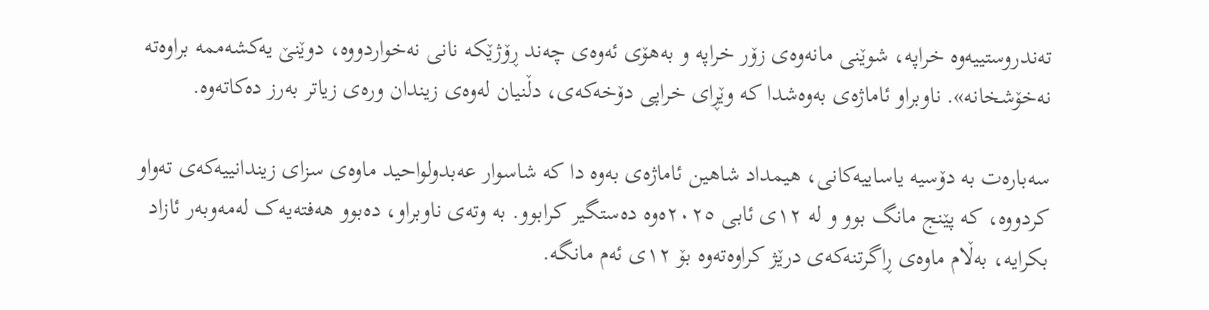تەندروستییەوە خراپە، شوێنی مانەوەی زۆر خراپە و بەهۆی ئەوەی چەند ڕۆژێکە نانی نەخواردووە، دوێنێ یەکشەممە براوەتە نەخۆشخانە». ناوبراو ئاماژەی بەوەشدا کە وێڕای خراپی دۆخەکەی، دڵنیان لەوەی زیندان ورەی زیاتر بەرز دەکاتەوە.

سەبارەت بە دۆسیە یاساییەکانی، هیمداد شاهین ئاماژەی بەوە دا کە شاسوار عەبدولواحید ماوەی سزای زیندانییەکەی تەواو کردووە، کە پێنج مانگ بوو و لە ١٢ی ئابی ٢٠٢٥ەوە دەستگیر کرابوو. بە وتەی ناوبراو، دەبوو هەفتەیەک لەمەوبەر ئازاد بکرایە، بەڵام ماوەی ڕاگرتنەکەی درێژ کراوەتەوە بۆ ١٢ی ئەم مانگە.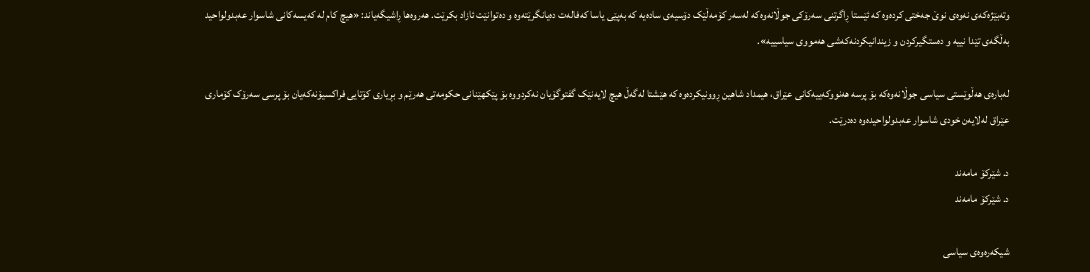وتەبێژەکەی نەوەی نوێ جەختی کردەوە کە ئێستا ڕاگرتنی سەرۆکی جوڵانەوەکە لەسەر کۆمەڵێک دۆسیەی سادەیە کە بەپێی یاسا کەفالەت دەیانگرێتەوە و دەتوانێت ئازاد بکرێت. هەروەها ڕاشیگەیاند: «هیچ کام لە کەیسەکانی شاسوار عەبدولواحید بەڵگەی تێدا نییە و دەستگیرکردن و زیندانیکردنەکەشی هەمووی سیاسییە».

لەبارەی هەڵوێستی سیاسی جوڵانەوەکە بۆ پرسە هەنووکەییەکانی عێراق، هیمداد شاهین ڕوونیکردەوە کە هێشتا لەگەڵ هیچ لایەنێک گفتوگۆیان نەکردووە بۆ پێکهێنانی حکومەتی هەرێم و بڕیاری کۆتایی فراکسیۆنەکەیان بۆ پرسی سەرۆک کۆماری عێراق لەلایەن خودی شاسوار عەبدولواحیدەوە دەدرێت.

د. شێرکۆ مامەند
د. شێرکۆ مامەند

شیکەرەوەی سیاسی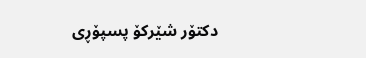دکتۆر شێرکۆ پسپۆڕی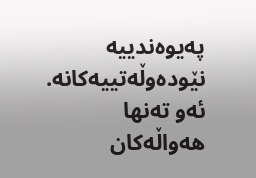پەیوەندییە نێودەوڵەتییەکانە. ئەو تەنها هەواڵەکان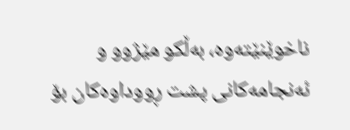ناخوێنێتەوە، بەڵکو مێژوو و ئەنجامەکانی پشت ڕووداوەکان بۆ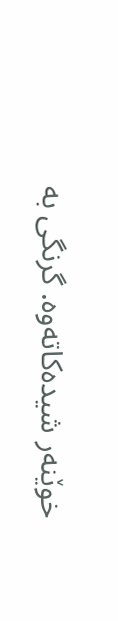خوێنەر شیدەکاتەوە. گرنگی بە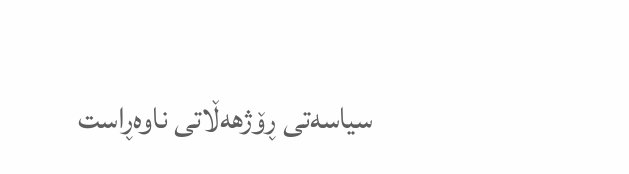سیاسەتی ڕۆژهەڵاتی ناوەڕاست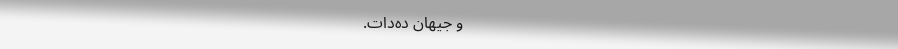و جیهان دەدات.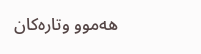هەموو وتارەکان